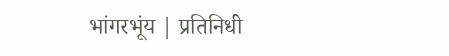भांगरभूंय | प्रतिनिधी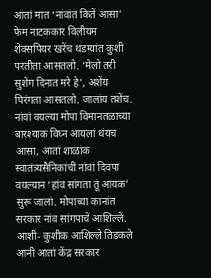आतां मात ‘नांवांत कितें आसा’ फेम नाटककार विलीयम शेक्सपियर खरेंच थडग्यांत कुशी परतीता आसतलो. ‘मेलो तरी सुशेग दिनात मरे हे’, अशेंय पिरंगता आसतलो. जालांय तशेंच. नांवां वयल्या मोपा विमानतळाच्या बारश्याक विघ्न आयलां थंयच आसा, आतां शाळांक स्वातंत्र्यसैनिकांचीं नांवां दिवपा वयल्यान ‘हांव सांगता तूं आयक’ सुरू जालां. मोपाच्या कानांत सरकार नांव सांगपाचें आशिल्लें. आशी- कुशीक आशिल्ले तिडकले आनी आतां केंद्र सरकार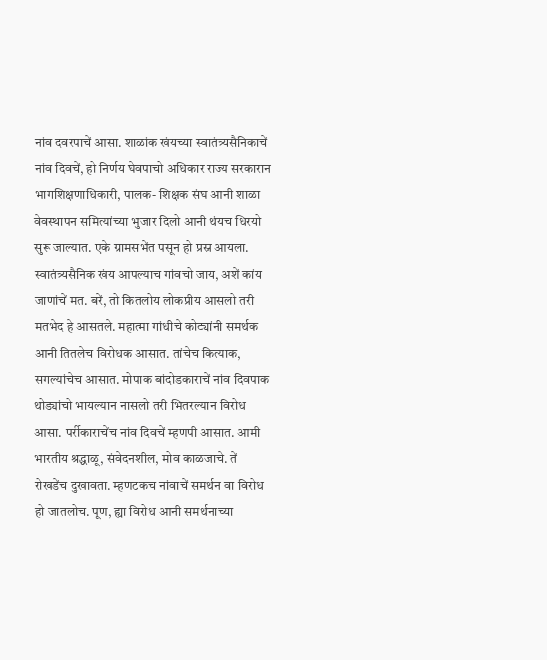नांव दवरपाचें आसा. शाळांक खंयच्या स्वातंत्र्यसैनिकाचें नांव दिवचें, हो निर्णय घेवपाचो अधिकार राज्य सरकारान भागशिक्षणाधिकारी, पालक- शिक्षक संघ आनी शाळा वेवस्थापन समित्यांच्या भुजार दिलो आनी थंयच धिरयो सुरू जाल्यात. एके ग्रामसभेंत पसून हो प्रस्न आयला. स्वातंत्र्यसैनिक खंय आपल्याच गांवचो जाय, अशें कांय जाणांचें मत. बरें, तो कितलोय लोकप्रीय आसलो तरी मतभेद हे आसतले. महात्मा गांधीचे कोट्यांनी समर्थक आनी तितलेच विरोधक आसात. तांचेच कित्याक, सगल्यांचेच आसात. मोपाक बांदोडकाराचें नांव दिवपाक थोड्यांचो भायल्यान नासलो तरी भितरल्यान विरोध आसा. पर्रीकाराचेंच नांव दिवचें म्हणपी आसात. आमी भारतीय श्रद्धाळू, संवेदनशील, मोव काळजाचे. तें रोखडेंच दुखावता. म्हणटकच नांवाचें समर्थन वा विरोध हो जातलोच. पूण, ह्या विरोध आनी समर्थनाच्या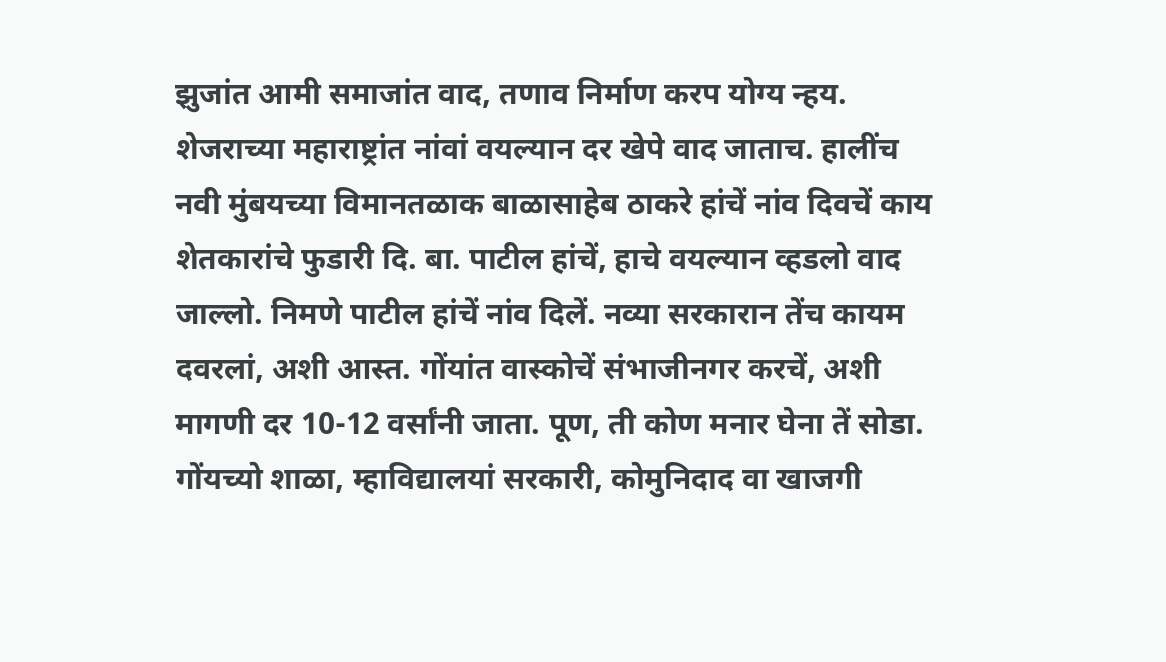झुजांत आमी समाजांत वाद, तणाव निर्माण करप योग्य न्हय. शेजराच्या महाराष्ट्रांत नांवां वयल्यान दर खेपे वाद जाताच. हालींच नवी मुंबयच्या विमानतळाक बाळासाहेब ठाकरे हांचें नांव दिवचें काय शेतकारांचे फुडारी दि. बा. पाटील हांचें, हाचे वयल्यान व्हडलो वाद जाल्लो. निमणे पाटील हांचें नांव दिलें. नव्या सरकारान तेंच कायम दवरलां, अशी आस्त. गोंयांत वास्कोचें संभाजीनगर करचें, अशी मागणी दर 10-12 वर्सांनी जाता. पूण, ती कोण मनार घेना तें सोडा.
गोंयच्यो शाळा, म्हाविद्यालयां सरकारी, कोमुनिदाद वा खाजगी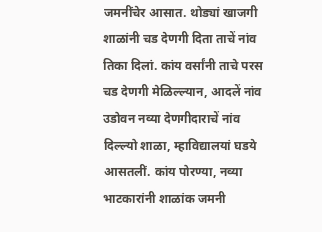जमनींचेर आसात. थोड्यां खाजगी शाळांनी चड देणगी दिता ताचें नांव तिका दिलां. कांय वर्सांनी ताचे परस चड देणगी मेळिल्ल्यान, आदलें नांव उडोवन नव्या देणगीदाराचें नांव दिल्ल्यो शाळा, म्हाविद्यालयां घडये आसतलीं. कांय पोरण्या, नव्या भाटकारांनी शाळांक जमनी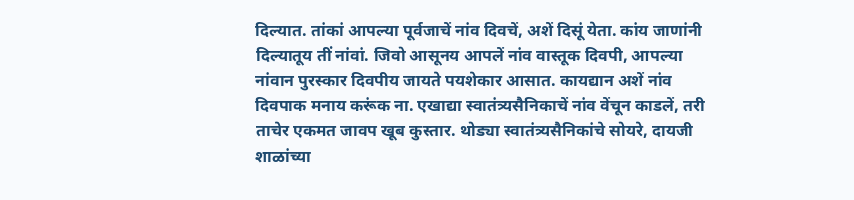दिल्यात. तांकां आपल्या पूर्वजाचें नांव दिवचें, अशें दिसूं येता. कांय जाणांनी दिल्यातूय तीं नांवां. जिवो आसूनय आपलें नांव वास्तूक दिवपी, आपल्या नांवान पुरस्कार दिवपीय जायते पयशेकार आसात. कायद्यान अशें नांव दिवपाक मनाय करूंक ना. एखाद्या स्वातंत्र्यसैनिकाचें नांव वेंचून काडलें, तरी ताचेर एकमत जावप खूब कुस्तार. थोड्या स्वातंत्र्यसैनिकांचे सोयरे, दायजी शाळांच्या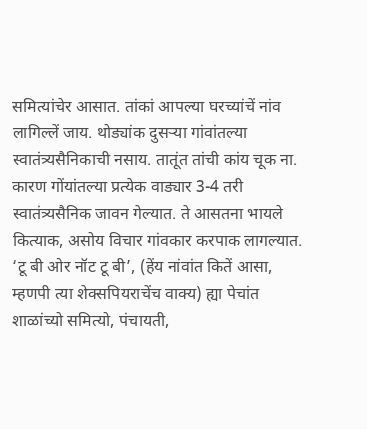समित्यांचेर आसात. तांकां आपल्या घरच्यांचें नांव लागिल्लें जाय. थोड्यांक दुसऱ्या गांवांतल्या स्वातंत्र्यसैनिकाची नसाय. तातूंत तांची कांय चूक ना. कारण गोंयांतल्या प्रत्येक वाड्यार 3-4 तरी स्वातंत्र्यसैनिक जावन गेल्यात. ते आसतना भायले कित्याक, असोय विचार गांवकार करपाक लागल्यात. ‘टू बी ओर नॉट टू बी’, (हेंय नांवांत कितें आसा, म्हणपी त्या शेक्सपियराचेंच वाक्य) ह्या पेचांत शाळांच्यो समित्यो, पंचायती,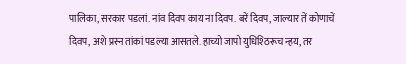पालिका, सरकार पडलां. नांव दिवप काय ना दिवप. बरें दिवप, जाल्यार तें कोणाचें दिवप, अशे प्रस्न तांकां पडल्या आसतले. हाच्यो जापो युधिश्ठिरूच न्हय, तर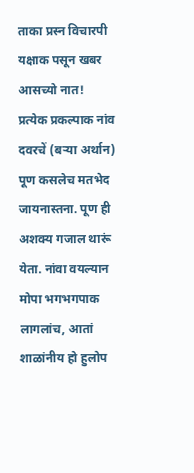ताका प्रस्न विचारपी यक्षाक पसून खबर आसच्यो नात!
प्रत्येक प्रकल्पाक नांव दवरचें (बऱ्या अर्थान) पूण कसलेच मतभेद जायनास्तना. पूण ही अशक्य गजाल थारूं येता. नांवा वयल्यान मोपा भगभगपाक लागलांच, आतां शाळांनीय हो हुलोप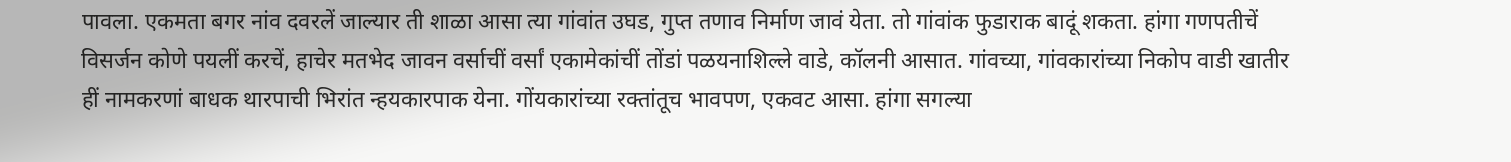पावला. एकमता बगर नांव दवरलें जाल्यार ती शाळा आसा त्या गांवांत उघड, गुप्त तणाव निर्माण जावं येता. तो गांवांक फुडाराक बादूं शकता. हांगा गणपतीचें विसर्जन कोणे पयलीं करचें, हाचेर मतभेद जावन वर्साचीं वर्सां एकामेकांचीं तोंडां पळयनाशिल्ले वाडे, कॉलनी आसात. गांवच्या, गांवकारांच्या निकोप वाडी खातीर हीं नामकरणां बाधक थारपाची भिरांत न्हयकारपाक येना. गोंयकारांच्या रक्तांतूच भावपण, एकवट आसा. हांगा सगल्या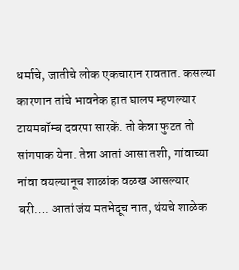धर्माचे, जातीचे लोक एकचारान रावतात. कसल्या कारणान तांचे भावनेक हात घालप म्हणल्यार टायमबॉम्ब दवरपा सारकें. तो केन्ना फुटत तो सांगपाक येना. तेन्ना आतां आसा तशी, गांवाच्या नांवा वयल्यानूच शाळांक वळख आसल्यार बरी…. आतां जंय मतभेदूच नात, थंयचे शाळेक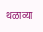थळाव्या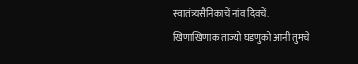स्वातंत्र्यसैनिकाचें नांव दिवचें.
खिणाखिणाक ताज्यो घडणुको आनी तुमचे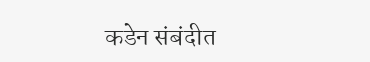कडेन संबंदीत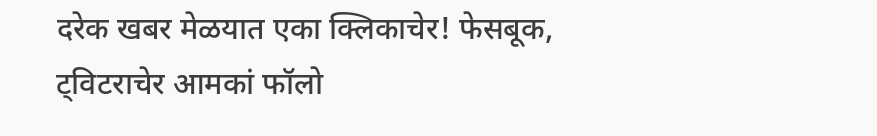दरेक खबर मेळयात एका क्लिकाचेर! फेसबूक, ट्विटराचेर आमकां फॉलो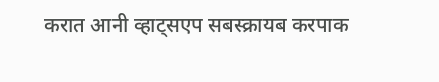करात आनी व्हाट्सएप सबस्क्रायब करपाक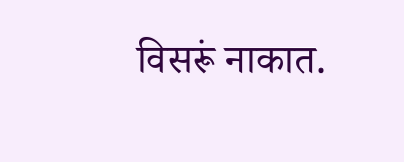विसरूं नाकात.